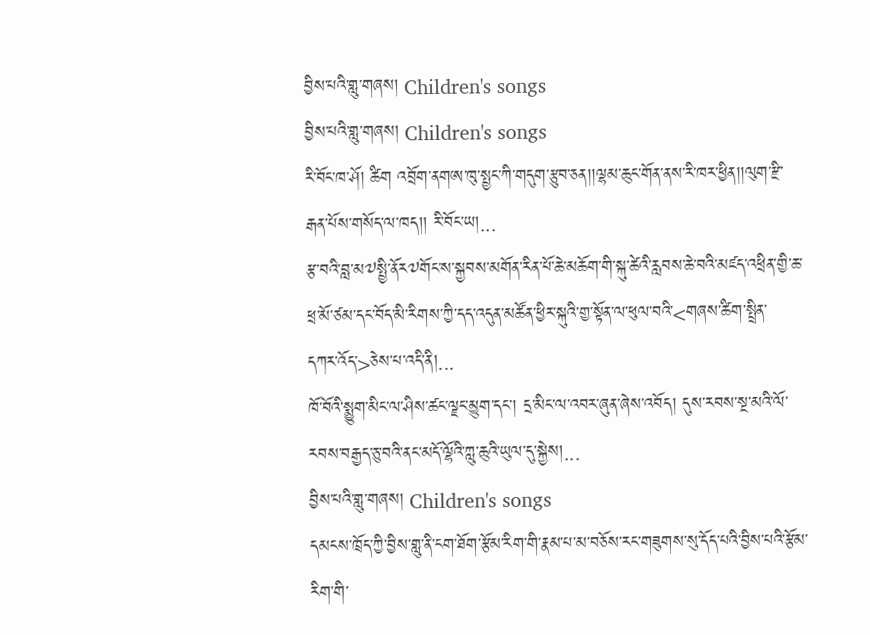བྱིས་པའི་གླུ་གཞས། Children's songs
བྱིས་པའི་གླུ་གཞས། Children's songs
རི་བོང་ཁ་ཤོ། ཚིག འབྲོག་ནགཨ་ཁུ་སྤྱང་ཀི་གདུག་རྩུབ་ཅན།།ལྷམ་ཆུང་གོན་ནས་རི་ཁར་ཕྱིན།།ལུག་རྫི་རྒན་པོས་གསོད་ལ་ཁད།། རི་བོང་ཡ།...
རྩ་བའི་བླ་མ༧སྤྱི་ནོར༧གོང་ས་སྐྱབས་མགོན་རིན་པོ་ཆེ་མཆོག་གི་སྐུ་ཚེའི་རླབས་ཆེ་བའི་མཛད་འཕྲིན་གྱི་ཆ་ཕྲ་མོ་ཙམ་དང་བོད་མི་རིགས་ཀྱི་དད་འདུན་མཚོན་ཕྱིར་སྐུའི་གྱ་སྟོན་ལ་ཕུལ་བའི་<གཞས་ཚིག་སྤྲིན་
དཀར་འོད་>ཅེས་པ་འདི་ནི།...
ཁོ་བོའི་སྨྱུག་མིང་ལ་ཤིས་ཚང་ལྗང་མྱུག་དང་། དྲ་མིང་ལ་འབར་ཞུན་ཞེས་འབོད། དུས་རབས་སྔ་མའི་ལོ་རབས་བརྒྱད་ཅུ་བའི་ནང་མདོ་ལྷོའི་ཀླུ་ཆུའི་ཡུལ་དུ་སྐྱེས།...
བྱིས་པའི་གླུ་གཞས། Children's songs
དམངས་ཁྲོད་ཀྱི་བྱིས་གླུ་ནི་ངག་ཐོག་རྩོམ་རིག་གི་རྣམ་པ་མ་བཅོས་རང་གཟུགས་སུ་དོད་པའི་བྱིས་པའི་རྩོམ་རིག་གི་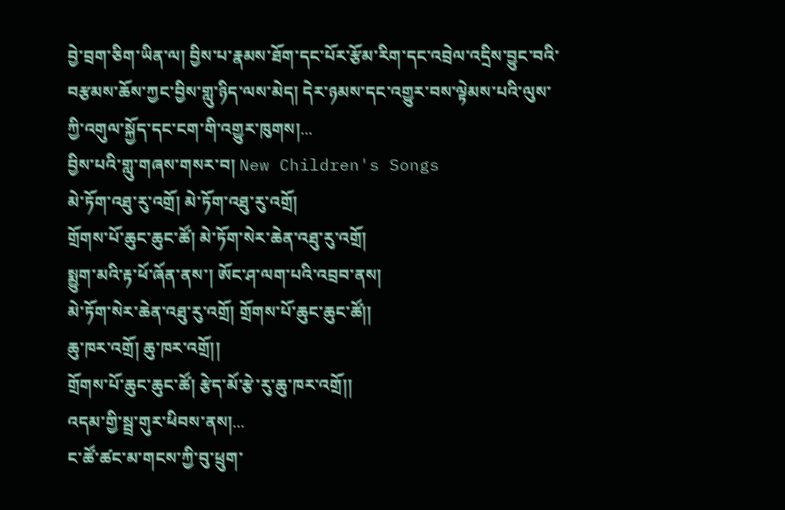བྱེ་བྲག་ཅིག་ཡིན་ལ། བྱིས་པ་རྣམས་ཐོག་དང་པོར་རྩོམ་རིག་དང་འབྲེལ་འདྲིས་བྱུང་བའི་བརྩམས་ཆོས་ཀྱང་བྱིས་གླུ་ཉིད་ལས་མེད། དེར་ཉམས་དང་འགྱུར་བས་ལྟེམས་པའི་ལུས་ཀྱི་འགུལ་སྐྱོད་དང་ངག་གི་འགྱུར་ཁུགས།...
བྱིས་པའི་གླུ་གཞས་གསར་བ། New Children's Songs
མེ་ཏོག་འཐུ་རུ་འགྲོ། མེ་ཏོག་འཐུ་རུ་འགྲོ།
གྲོགས་པོ་ཆུང་ཆུང་ཚོ། མེ་ཏོག་སེར་ཆེན་འཐུ་རུ་འགྲོ།
སྨྱུག་མའི་རྟ་ཕོ་ཞོན་ནས་། ཨོང་ཤ་ལག་པའི་འབྲབ་ནས།
མེ་ཏོག་སེར་ཆེན་འཐུ་རུ་འགྲོ། གྲོགས་པོ་ཆུང་ཆུང་ཚོ།།
ཆུ་ཁར་འགྲོ། ཆུ་ཁར་འགྲོ།།
གྲོགས་པོ་ཆུང་ཆུང་ཚོ། རྩེད་མོ་རྩེ་རུ་ཆུ་ཁར་འགྲོ།།
འདམ་གྱི་སྦྲ་གུར་ཕིབས་ནས།...
ང་ཚོ་ཚང་མ་གངས་ཀྱི་བུ་ཕྲུག་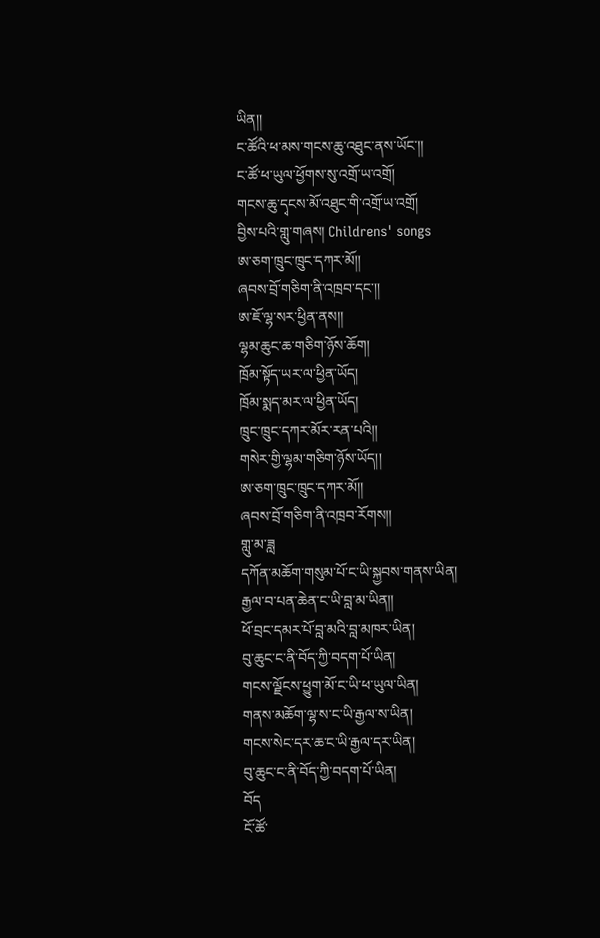ཡིན།།
ང་ཚོའི་ཕ་མས་གངས་ཆུ་འཐུང་ནས་ཡོང་།།
ང་ཚོ་ཕ་ཡུལ་ཕྱོགས་སུ་འགྲོ་ཡ་འགྲོ།
གངས་ཆུ་དྭངས་མོ་འཐུང་གི་འགྲོ་ཡ་འགྲོ།
བྱིས་པའི་གླུ་གཞས། Childrens' songs
ཨ་ཅག་ཁྲུང་ཁྲུང་དཀར་མོ།།
ཞབས་བྲོ་གཅིག་ནི་འཁྲབ་དང་།།
ཨ་ཇོ་ལྷ་སར་ཕྱིན་ནས།།
ལྷམ་ཆུང་ཆ་གཅིག་ཉོས་ཆོག།
ཁྲོམ་སྟོད་ཡར་ལ་ཕྱིན་ཡོད།
ཁྲོམ་སྨད་མར་ལ་ཕྱིན་ཡོད།
ཁྲུང་ཁྲུང་དཀར་མོར་རན་པའི།།
གསེར་གྱི་ལྷམ་གཅིག་ཉོས་ཡོད།།
ཨ་ཅག་ཁྲུང་ཁྲུང་དཀར་མོ།།
ཞབས་བྲོ་གཅིག་ནི་འཁྲབ་རོགས།།
གླུ་མ་ཟླ
དཀོན་མཆོག་གསུམ་པོ་ང་ཡི་སྐྱབས་གནས་ཡིན།
རྒྱལ་བ་པན་ཆེན་ང་ཡི་བླ་མ་ཡིན།།
ཕོ་བྲང་དམར་པོ་བླ་མའི་བླ་མཁར་ཡིན།
བུ་ཆུང་ང་ནི་བོད་ཀྱི་བདག་པོ་ཡིན།
གངས་ལྗོངས་ཕྱུག་མོ་ང་ཡི་ཕ་ཡུལ་ཡིན།
གནས་མཆོག་ལྷ་ས་ང་ཡི་རྒྱལ་ས་ཡིན།
གངས་སེང་དར་ཆ་ང་ཡི་རྒྱལ་དར་ཡིན།
བུ་ཆུང་ང་ནི་བོད་ཀྱི་བདག་པོ་ཡིན།
བོད
ངོ་ཚོ་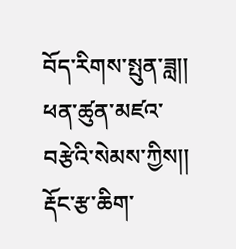བོད་རིགས་སྤུན་ཟླ།།
ཕན་ཚུན་མཛའ་བརྩེའི་སེམས་ཀྱིས།།
རྡོང་རྩ་ཆིག་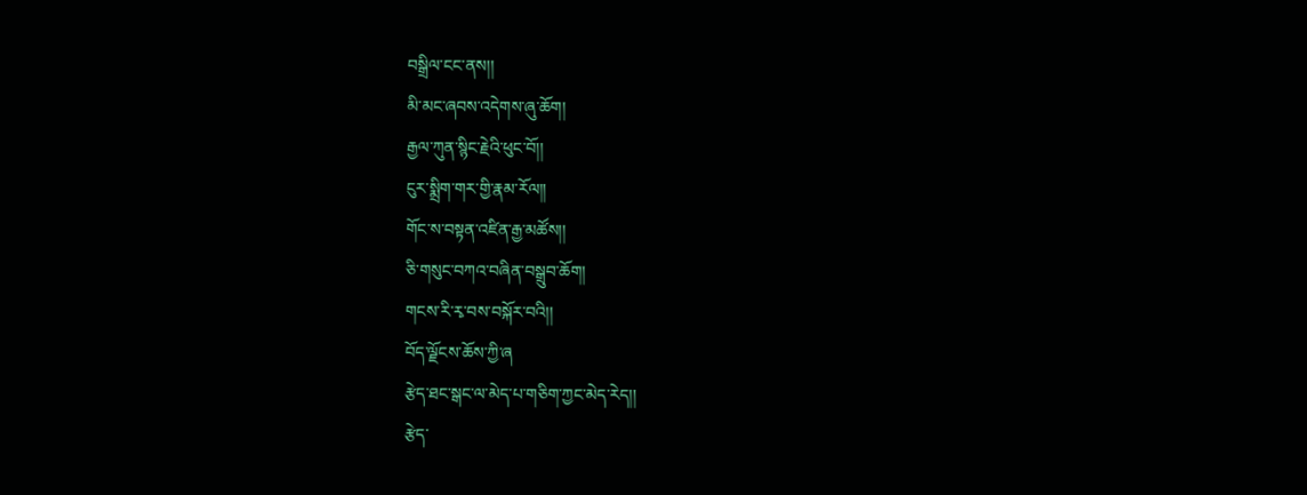བསྒྲིལ་ངང་ནས།།
མི་མང་ཞབས་འདེགས་ཞུ་ཆོག།
རྒྱལ་ཀུན་སྙིང་རྗེའི་ཕུང་བོ།།
ངུར་སྨྲིག་གར་གྱི་རྣམ་རོལ།།
གོང་ས་བསྟན་འཛིན་རྒྱ་མཚོས།།
ཅི་གསུང་བཀའ་བཞིན་བསྒྲུབ་ཆོག།
གངས་རི་རྭ་བས་བསྐོར་བའི།།
བོད་ལྗོངས་ཆོས་ཀྱི་ཞ
རྩེད་ཐང་སྒང་ལ་མེད་པ་གཅིག་ཀྱང་མེད་རེད།།
རྩེད་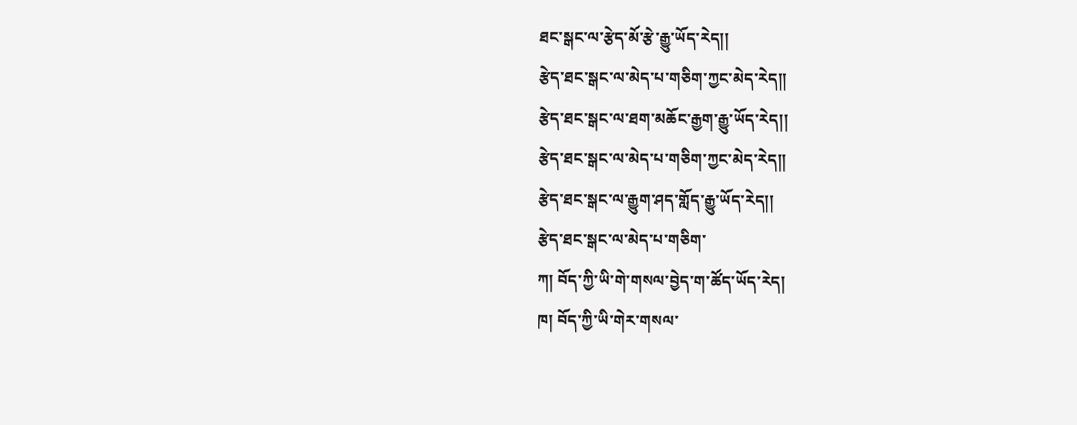ཐང་སྒང་ལ་རྩེད་མོ་རྩེ་རྒྱུ་ཡོད་རེད།།
རྩེད་ཐང་སྒང་ལ་མེད་པ་གཅིག་ཀྱང་མེད་རེད།།
རྩེད་ཐང་སྒང་ལ་ཐག་མཆོང་རྒྱག་རྒྱུ་ཡོད་རེད།།
རྩེད་ཐང་སྒང་ལ་མེད་པ་གཅིག་ཀྱང་མེད་རེད།།
རྩེད་ཐང་སྒང་ལ་རྒྱུག་ཤད་གློད་རྒྱུ་ཡོད་རེད།།
རྩེད་ཐང་སྒང་ལ་མེད་པ་གཅིག་
ཀ། བོད་ཀྱི་ཡི་གེ་གསལ་བྱེད་ག་ཚོད་ཡོད་རེད།
ཁ། བོད་ཀྱི་ཡི་གེར་གསལ་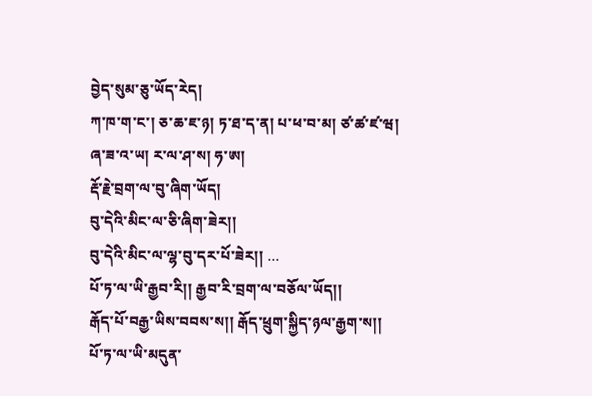བྱེད་སུམ་ཅུ་ཡོད་རེད།
ཀ་ཁ་ག་ང་། ཅ་ཆ་ཇ་ཉ། ཏ་ཐ་ད་ན། པ་ཕ་བ་མ། ཙ་ཚ་ཛ་ཝ།
ཞ་ཟ་འ་ཡ། ར་ལ་ཤ་ས། ཧ་ཨ།
རྡོ་རྗེ་བྲག་ལ་བུ་ཞིག་ཡོད།
བུ་དེའི་མིང་ལ་ཅི་ཞིག་ཟེར།།
བུ་དེའི་མིང་ལ་ལྷ་བུ་དར་པོ་ཟེར།། ...
པོ་ཏ་ལ་ཡི་རྒྱབ་རི།། རྒྱབ་རི་བྲག་ལ་བཅོལ་ཡོད།།
རྒོད་པོ་བརྒྱ་ཡིས་བབས་ས།། རྒོད་ཕྲུག་སྐྱིད་ཉལ་རྒྱག་ས།།
པོ་ཏ་ལ་ཡི་མདུན་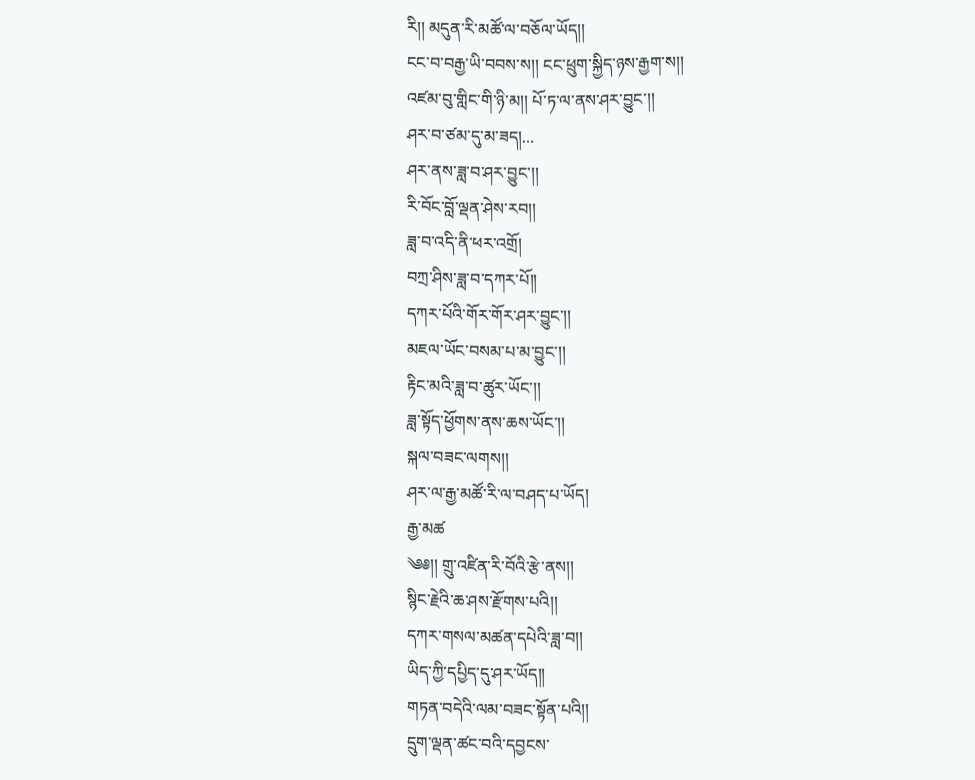རི།། མདུན་རི་མཚོ་ལ་བཅོལ་ཡོད།།
ངང་བ་བརྒྱ་ཡི་བབས་ས།། ངང་ཕྲུག་སྐྱིད་ཉས་རྒྱག་ས།།
འཛམ་བུ་གླིང་གི་ཉི་མ།། པོ་ཏ་ལ་ནས་ཤར་བྱུང་།།
ཤར་བ་ཙམ་དུ་མ་ཟད།...
ཤར་ནས་ཟླ་བ་ཤར་བྱུང་།།
རི་བོང་བློ་ལྡན་ཤེས་རབ།།
ཟླ་བ་འདི་ནི་ཕར་འགྲོ།
བཀྲ་ཤིས་ཟླ་བ་དཀར་པོ།།
དཀར་པོའི་གོར་གོར་ཤར་བྱུང་།།
མཇལ་ཡོང་བསམ་པ་མ་བྱུང་།།
རྟིང་མའི་ཟླ་བ་ཚུར་ཡོང་།།
ཟླ་སྟོད་ཕྱོགས་ནས་ཆས་ཡོང་།།
སྐལ་བཟང་ལགས།།
ཤར་ལ་རྒྱ་མཚོ་རི་ལ་བཤད་པ་ཡོད།
རྒྱ་མཚ
༄༅།། གྲུ་འཛིན་རི་བོའི་རྩེ་ནས།།
སྙིང་རྗེའི་ཆ་ཤས་རྫོགས་པའི།།
དཀར་གསལ་མཚན་དཔེའི་ཟླ་བ།།
ཡིད་ཀྱི་དཔྱིད་དུ་ཤར་ཡོད།།
གཏན་བདེའི་ལམ་བཟང་སྟོན་པའི།།
དྲུག་ལྡན་ཚང་བའི་དབྱངས་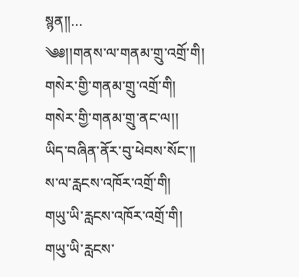སྙན།།...
༄༅།།གནས་ལ་གནམ་གྲུ་འགྲོ་གི།
གསེར་གྱི་གནམ་གྲུ་འགྲོ་གི།
གསེར་གྱི་གནམ་གྲུ་ནང་ལ།།
ཡིད་བཞིན་ནོར་བུ་ཕེབས་སོང་།།
ས་ལ་རླངས་འཁོར་འགྲོ་གི།
གཡུ་ཡི་རླངས་འཁོར་འགྲོ་གི།
གཡུ་ཡི་རླངས་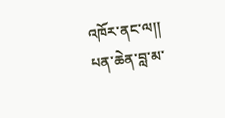འཁོར་ནང་ལ།།
པན་ཆེན་བླ་མ་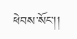ཕེབས་སོང་།།